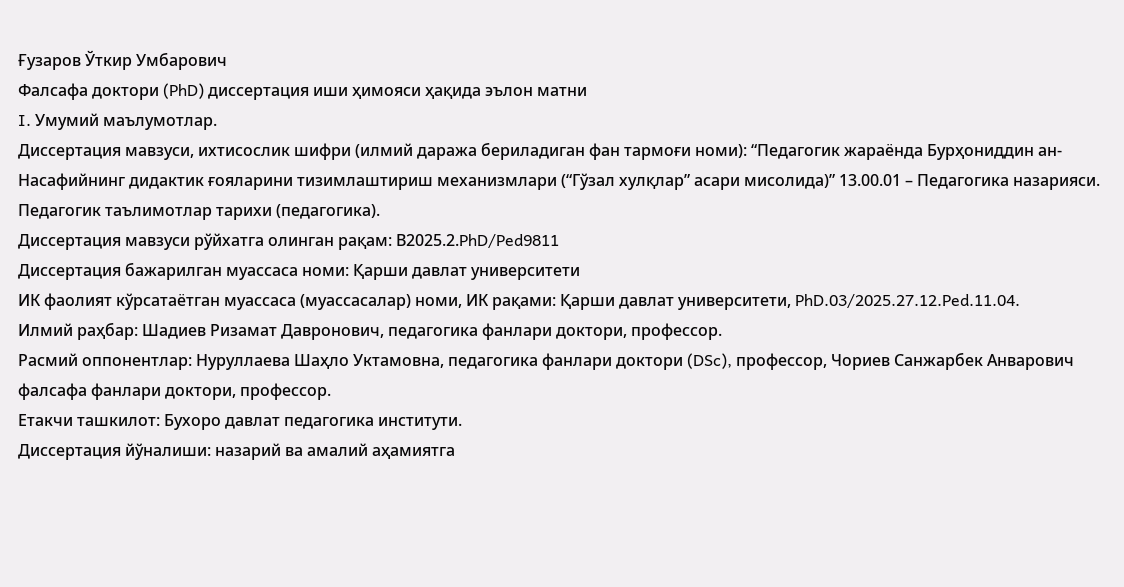Ғузаров Ўткир Умбарович
Фалсафа доктори (PhD) диссертация иши ҳимояси ҳақида эълон матни
I. Умумий маълумотлар.
Диссертация мавзуси, ихтисослик шифри (илмий даража бериладиган фан тармоғи номи): “Педагогик жараёнда Бурҳониддин ан-Насафийнинг дидактик ғояларини тизимлаштириш механизмлари (“Гўзал хулқлар” асари мисолида)” 13.00.01 – Педагогика назарияси. Педагогик таълимотлар тарихи (педагогика).
Диссертация мавзуси рўйхатга олинган рақам: В2025.2.PhD/Ped9811
Диссертация бажарилган муассаса номи: Қарши давлат университети
ИК фаолият кўрсатаётган муассаса (муассасалар) номи, ИК рақами: Қарши давлат университети, PhD.03/2025.27.12.Ped.11.04.
Илмий раҳбар: Шадиев Ризамат Давронович, педагогика фанлари доктори, профессор.
Расмий оппонентлар: Нуруллаева Шаҳло Уктамовна, педагогика фанлари доктори (DSc), профессор, Чориев Санжарбек Анварович фалсафа фанлари доктори, профессор.
Етакчи ташкилот: Бухоро давлат педагогика институти.
Диссертация йўналиши: назарий ва амалий аҳамиятга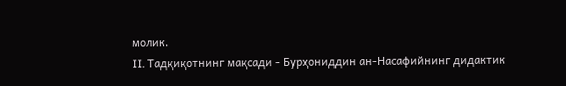молик.
II. Тадқиқотнинг мақсади - Бурҳониддин ан-Насафийнинг дидактик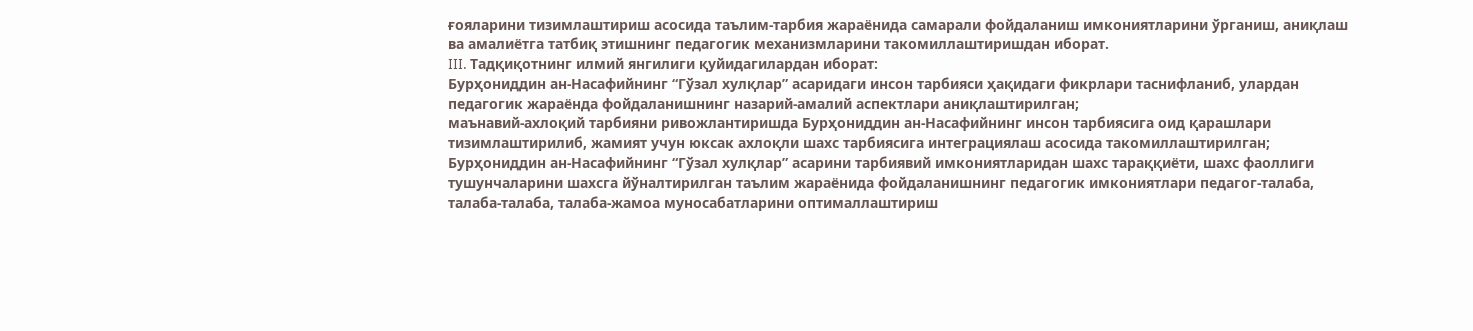ғояларини тизимлаштириш асосида таълим-тарбия жараёнида самарали фойдаланиш имкониятларини ўрганиш, аниқлаш ва амалиётга татбиқ этишнинг педагогик механизмларини такомиллаштиришдан иборат.
III. Тадқиқотнинг илмий янгилиги қуйидагилардан иборат:
Бурҳониддин ан-Насафийнинг “Гўзал хулқлар” асаридаги инсон тарбияси ҳақидаги фикрлари таснифланиб, улардан педагогик жараёнда фойдаланишнинг назарий-амалий аспектлари аниқлаштирилган;
маънавий-ахлоқий тарбияни ривожлантиришда Бурҳониддин ан-Насафийнинг инсон тарбиясига оид қарашлари тизимлаштирилиб, жамият учун юксак ахлоқли шахс тарбиясига интеграциялаш асосида такомиллаштирилган;
Бурҳониддин ан-Насафийнинг “Гўзал хулқлар” асарини тарбиявий имкониятларидан шахс тараққиёти, шахс фаоллиги тушунчаларини шахсга йўналтирилган таълим жараёнида фойдаланишнинг педагогик имкониятлари педагог-талаба, талаба-талаба, талаба-жамоа муносабатларини оптималлаштириш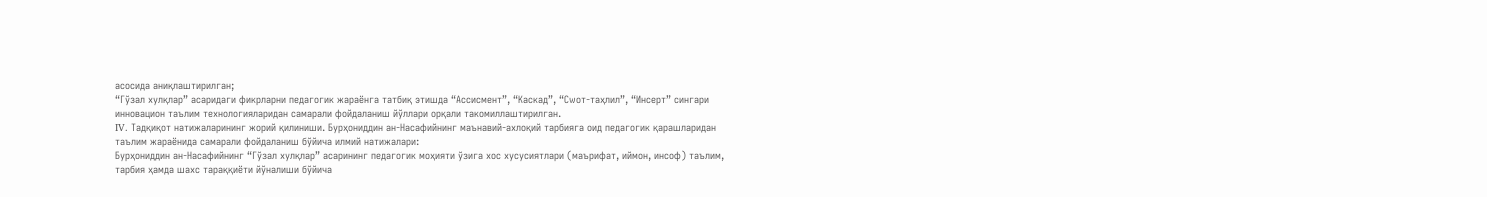асосида аниқлаштирилган;
“Гўзал хулқлар” асаридаги фикрларни педагогик жараёнга татбиқ этишда “Ассисмент”, “Каскад”, “Сwот-таҳлил”, “Инсерт” сингари инновацион таълим технологияларидан самарали фойдаланиш йўллари орқали такомиллаштирилган.
IV. Тадқиқот натижаларининг жорий қилиниши. Бурҳониддин ан-Насафийнинг маънавий-ахлоқий тарбияга оид педагогик қарашларидан таълим жараёнида самарали фойдаланиш бўйича илмий натижалари:
Бурҳониддин ан-Насафийнинг “Гўзал хулқлар” асарининг педагогик моҳияти ўзига хос хусусиятлари (маърифат, иймон, инсоф) таълим, тарбия ҳамда шахс тараққиёти йўналиши бўйича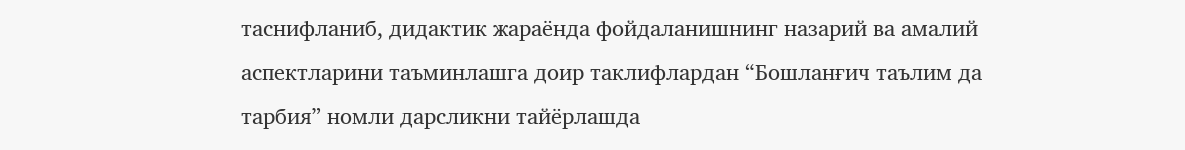таснифланиб, дидактик жараёнда фойдаланишнинг назарий ва амалий аспектларини таъминлашга доир таклифлардан “Бошланғич таълим да тарбия” номли дарсликни тайёрлашда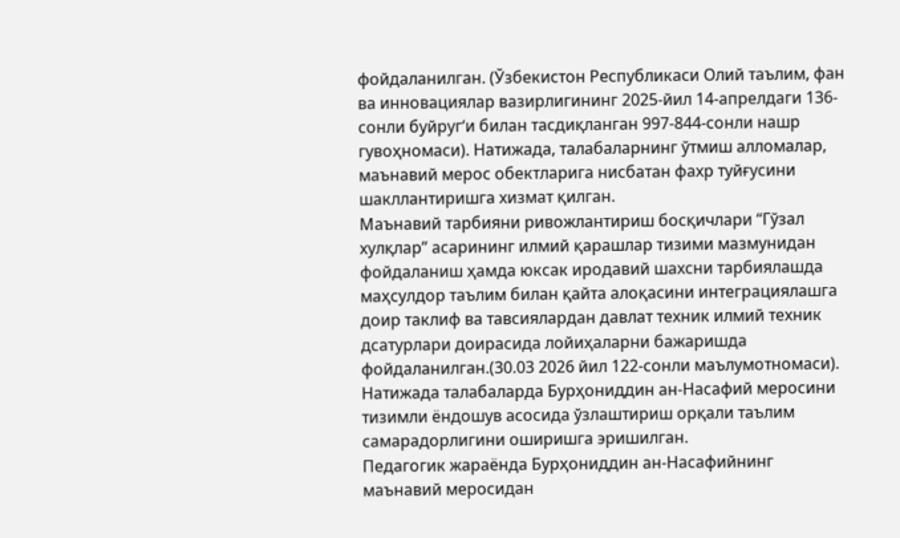фойдаланилган. (Ўзбекистон Республикаси Олий таълим, фан ва инновациялар вазирлигининг 2025-йил 14-апрелдаги 136-сонли буйругʻи билан тасдиқланган 997-844-сонли нашр гувоҳномаси). Натижада, талабаларнинг ўтмиш алломалар, маънавий мерос обектларига нисбатан фахр туйғусини шакллантиришга хизмат қилган.
Маънавий тарбияни ривожлантириш босқичлари “Гўзал хулқлар” асарининг илмий қарашлар тизими мазмунидан фойдаланиш ҳамда юксак иродавий шахсни тарбиялашда маҳсулдор таълим билан қайта алоқасини интеграциялашга доир таклиф ва тавсиялардан давлат техник илмий техник дсатурлари доирасида лойиҳаларни бажаришда фойдаланилган.(30.03 2026 йил 122-сонли маълумотномаси). Натижада талабаларда Бурҳониддин ан-Насафий меросини тизимли ёндошув асосида ўзлаштириш орқали таълим самарадорлигини оширишга эришилган.
Педагогик жараёнда Бурҳониддин ан-Насафийнинг маънавий меросидан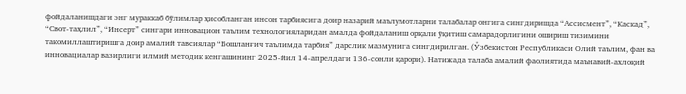фойдаланишдаги энг мураккаб бўлимлар ҳисобланган инсон тарбиясига доир назарий маълумотларни талабалар онгига сингдиришда “Ассисмент”, “Каскад”, “Свот-таҳлил”, “Инсерт” сингари инновацион таълим технологияларидан амалда фойдаланиш орқали ўқитиш самарадорлигини ошириш тизимини такомиллаштиришга доир амалий тавсиялар “Бошланғич таълимда тарбия” дарслик мазмунига сингдирилган. (Ўзбекистон Республикаси Олий таълим, фан ва инновациалар вазирлиги илмий методик кенгашининг 2025-йил 14-апрелдаги 136-сонли қарори). Натижада талаба амалий фаолиятида маънавий-ахлоқий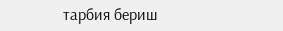тарбия бериш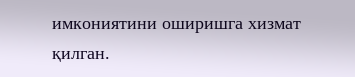имкониятини оширишга хизмат қилган.